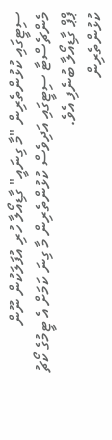ސިޓީގައި ކުޅުންތެރިން "މާ ގިނައީ" ގާޑިއޯލާ ހުރި އުފަލަކުން ނޫން
މެންޗެސްޓާ ސިޓީގައި އަދިވެސް ކުޅުންތެރިން މާ ގިނަ ކަމަށް އެ ޓީމުގެ ކޯޗު ޕްޕް ގާޑިއޯލާ ބުނެފި އެވެ.
ކުޅުންތެރިން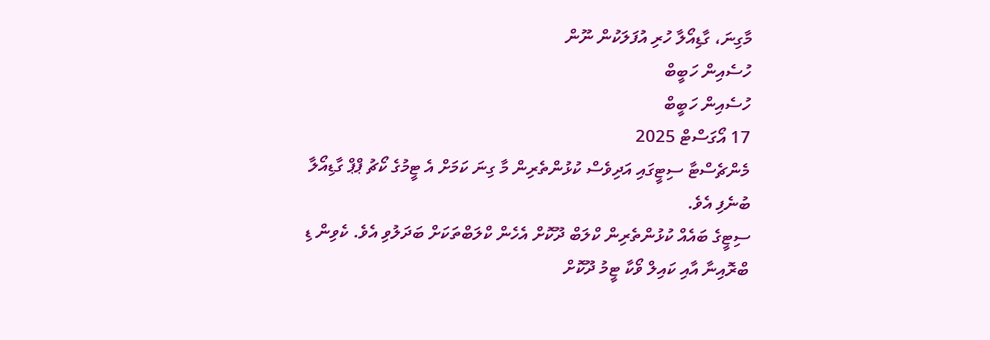މާގިނަ، ގާޑިއޯލާ ހުރި އުފަލަކުން ނޫން
ހުސެއިން ހަބީބް
ހުސެއިން ހަބީބް
17 އޯގަސްޓް 2025
މެންޗެސްޓާ ސިޓީގައި އަދިވެސް ކުޅުންތެރިން މާ ގިނަ ކަމަށް އެ ޓީމުގެ ކޯޗު ޕްޕް ގާޑިއޯލާ ބުނެފި އެވެ.
ސިޓީގެ ބައެއް ކުޅުންތެރިން ކްލަބް ދޫކޮށް އެހެން ކްލަބްތަކަށް ބަދަލުވި އެވެ. ކެވިން ޑި ބްރޮއިނާ އާއި ކައިލް ވޯކާ ޓީމު ދޫކޮށް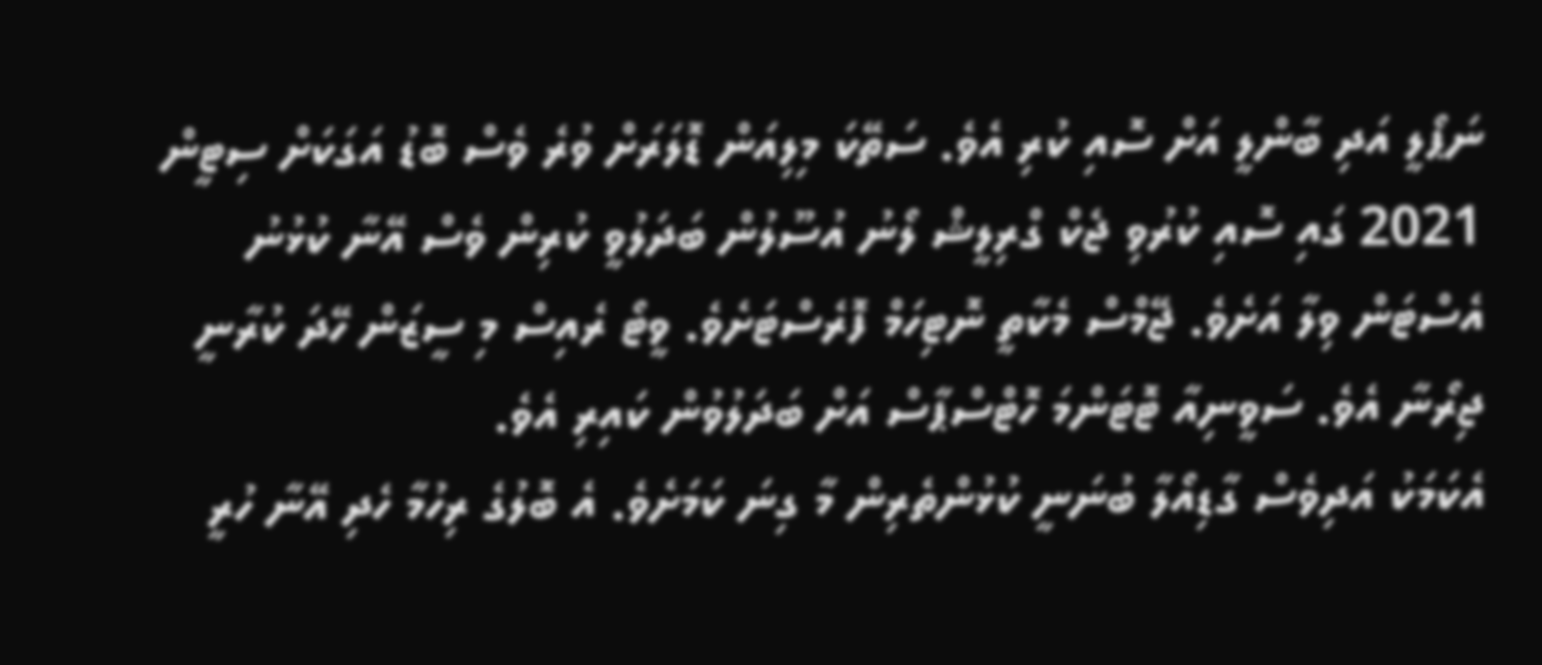ނަޕޯލީ އަދި ބާންލީ އަށް ސޮއި ކުރި އެވެ. ސަތޭކަ މިލިއަން ޑޮލަރަށް ވުރެ ވެސް ބޮޑު އަގަކަށް ސިޓީން 2021 ގައި ސޮއި ކުރުވި ޖެކް ގްރިލީޝް ލޯނު އުސޫލުން ބަދަލުވީ ކުރިން ވެސް އޭނާ ކުޅުނު އެސްޓަން ވިލާ އަށެވެ. ޖޭމްސް މެކާތީ ނޮޓިހަމް ފޮރެސްޓަށެވެ. ވީޓޯ ރެއިސް މި ސީޒަން ހޭދަ ކުރާނީ ޖިރޯނާ އެވެ. ސަވީނިއާ ޓޮޓަންމަ ހޮޓްސްޕާސް އަށް ބަދަލުވުން ކައިރި އެވެ.
އެކަމަކު އަދިވެސް ގާޑިއޯލާ ބުނަނީ ކުޅުންތެރިން މާ ގިނަ ކަމަށެވެ. އެ ބޮލުގެ ރިހުމާ ހެދި އޭނާ ހުރީ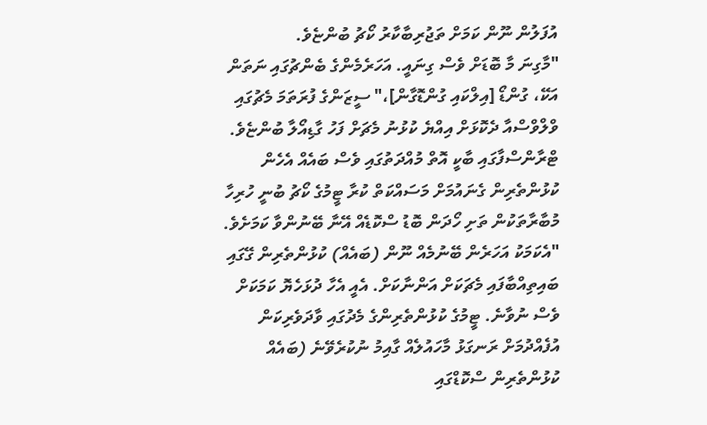އުފަލުން ނޫން ކަމަށް ތަޖުރިބާކާރު ކޯޗު ބުންޏެވެ.
"މާގިނަ މާ ބޮޑަށް ވެސް ގިނައީ. އަހަރެމެންގެ ބެންޗުގައި ނަތަން އަކޭ، ގުންޑޯ [އިލްކައި ގުންޑޮގާން]،" ސީޒަންގެ ފުރަތަމަ މެޗުގައި ވްލްވްސްއާ ދެކޮޅަށް އިއްޔެ ކުޅުނު މެޗަށް ފަހު ގާޑިއޯލާ ބުންޏެވެ.
ޓްރާންސްފާގައި ބާކީ އޮތް މުއްދަތުގައި ވެސް ބައެއް އެހެން ކުޅުންތެރިން ގެނައުމަށް މަސައްކަތް ކުރާ ޓީމުގެ ކޯޗު ބުނީ ހުރިހާ މުބާރާތަކުން ތަށި ހޯދަން ބޮޑު ސްކޮޑެއް އޭނާ ބޭނުންވާ ކަމަށެވެ.
"އެކަމަކު އަހަރެން ބޭނުމެއް ނޫން (ބައެއް) ކުޅުންތެރިން ގޭގައި ބައިތިއްބާފައި މެޗަކަށް އަންނާކަށް. އެއީ އެހާ ދުޅަހެޔޮ ކަމަކަށް ވެސް ނުވާނެ. ޓީމުގެ ކުޅުންތެރިންގެ މެދުގައި ވާދަވެރިކަން އުފެއްދުމަށް ރަނގަޅު މާހައުލެއް ގާއިމު ނުކުރެވޭނެ (ބައެއް ކުޅުންތެރިން ސްކޮޑްގައި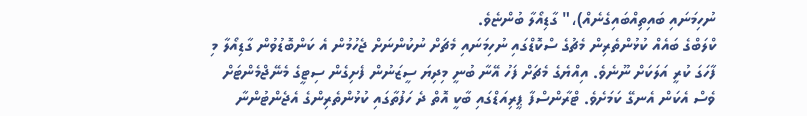ނުހިމަނައި ބައިތިއްބައިގެނެއް)،" ގާޑިއޯލާ ބުންޏެވެ.
ކްލަބްގެ ބައެއް ކުޅުންތެރިން މެޗުގެ ސްކޮޑްގައި ނުހިމަނައި މެޗަށް ނުކުންނަށް ޖެހުމުން އެ ކަންބޮޑުވުން ގާޑިއޯލާ މި ފާހަގަ ކުރީ އަލަކަށް ނޫނެވެ. އިއްޔެގެ މެޗަށް ފަހު އޭނާ ބުނީ މިދިޔަ ސީޒަނުން ފެށިގެން ސިޓީގެ މެނޭޖްމެންޓަށް ވެސް އެކަން އެނގޭ ކަމަށެވެ. ޓްރާންސްފާ ޕީރިއަޑްގައި ބާކީ އޮތް ދެ ހަފުތާގައި ކުޅުންތެރިންގެ އެޖެންޓުންނާ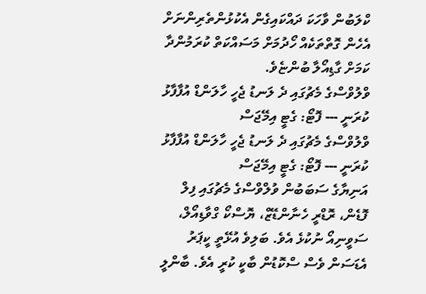ކްލަބުން ވާހަކަ ދައްކައިގެން އެކުޅުންތެރިންނަށް އެހެން ގޮތްތަކެއް ހޯދުމަށް މަސައްކަތް ކުރަމުންދާ ކަމަށް ގާޑިއޯލާ ބުންޏެވެ.
ވްލުވްސްގެ މެޗުގައި ދެ ލަނޑު ޖެހީ ހާލަންޑް އުފާފާޅު ކުރަނީ --- ފޮޓޯ: ގެޓީ އިމޭޖަސް
ވްލުވްސްގެ މެޗުގައި ދެ ލަނޑު ޖެހީ ހާލަންޑް އުފާފާޅު ކުރަނީ --- ފޮޓޯ: ގެޓީ އިމޭޖަސް
އަނިޔާގެ ސަބަބުން ވުލްވްސްގެ މެޗުގައި ފިލް ފޮޑެން، ރޮޑްރީ ހެނާންޑޭޒް، ޔޮސްކޯ ގްވާޑިއޯލް، ސަވީނިއޯ ނުކުޅެ އެވެ. ބަލިވެ އުޅޭތީ ކީޕަރު އެޑަސަން ވެސް ސްކޮޑުން ބާކީ ކުރީ އެވެ. ބާންލީ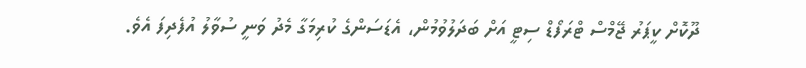ދޫކޮށް ކީޕަރު ޖޭމްސް ޓްރަފޯޑް ސިޓީ އަށް ބަދަލުވުމުން، އެޑަސަންގެ ކުރިމަގާ މެދު ވަނީ ސުވާލު އުފެދިފަ އެވެ.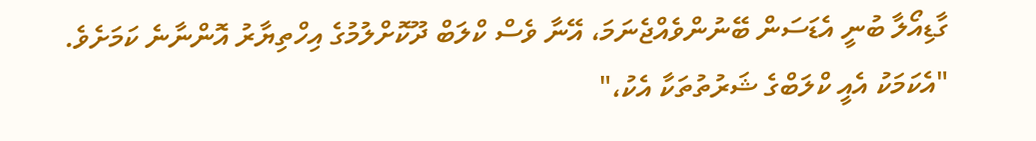ގާޑިއޯލާ ބުނީ އެޑަސަން ބޭނުންވެއްޖެނަމަ، އޭނާ ވެސް ކްލަބް ދޫކޮށްލުމުގެ އިހްތިޔާރު އޮންނާނެ ކަމަށެވެ.
"އެކަމަކު އެއީ ކްލަބްގެ ޝަރުތުތަކާ އެކު،"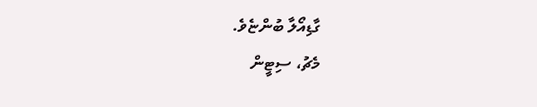ގާޑިއޯލާ ބުންޏެވެ.
މެޗު، ސިޓީން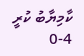ކާމިޔާބު ކުރީ 4-0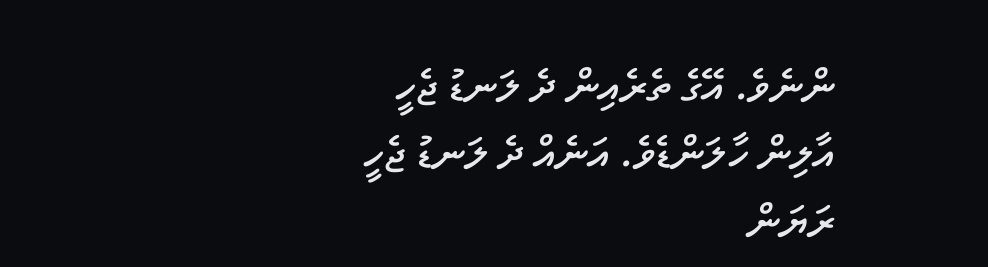ންނެވެ. އޭގެ ތެރެއިން ދެ ލަނޑު ޖެހީ އާލިން ހާލަންޑެވެ. އަނެއް ދެ ލަނޑު ޖެހީ ރަޔަން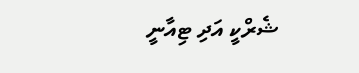ޝެރްކީ އަދި ޓިއާނީ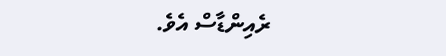ރެއިންޑާސް އެވެ.